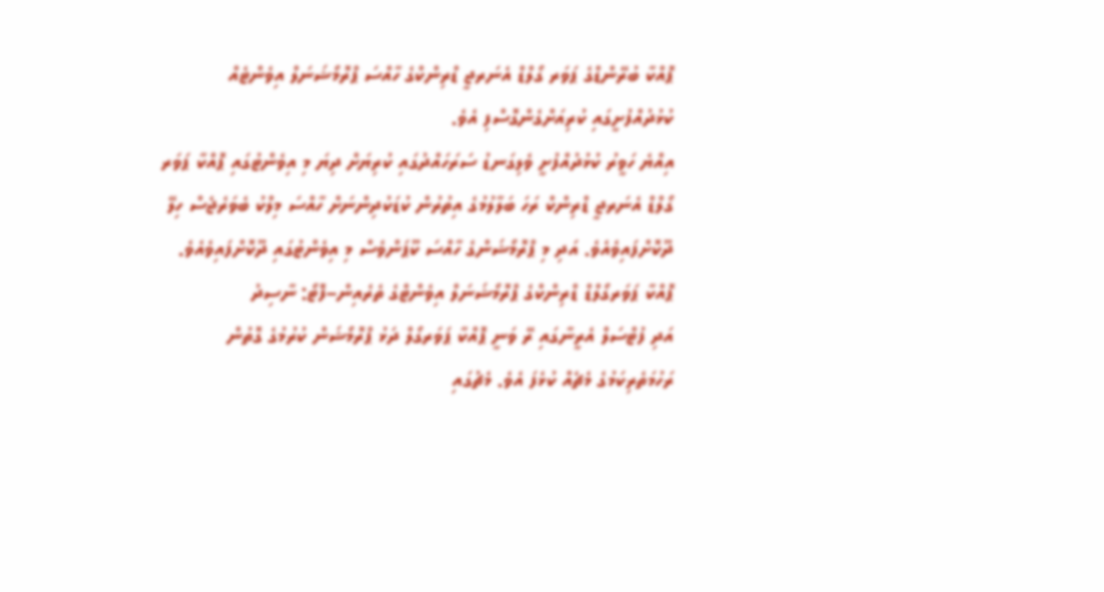ޕޮއްކާ ބުރޭންޑްގެ ޕަވަރ ގޯލްޑް އެނަރޖީ ޑްރިންކްގެ ހާއްސަ ޕްރޮމޯޝަނަލް އިވެންޓެއް ކުޅުދުއްފުށީގައި ކުރިއަށްގެންގޮސްފި އެވެ.
އިއްޔެ ހަވީރު ކުޅުދުއްފުށީ ވެލިގަނޑު ސަރަހައްދުގައި ކުރިޔަށް ދިޔަ މި އިވެންޓުގައި ޕޮއްކާ ޕަވަރ ގޯލްޑް އެނަރޖީ ޑްރިންކް ރަހަ ބަލާލުމުގެ އިތުރުން ކުޑަކުދިންނަށް ހާއްސަ މިލްކު ބެވަރެޖެސް ހިލޭ ދޫކޮށްފައިވެއެވެ. އަދި މި ޕްރޮމޯޝަންގެ ހާއްސަ ކޫޕަންވެސް މި އިވެންޓުގައި ދޫކޮށްފައިވެއެވެ.
ޕޮއްކާ ޕަވަރގޯލްޑް ޑްރިންކްގެ ޕްރޮމޯޝަނަލް އިވެންޓްގެ ތެރެއިން–ފޮޓޯ: ނާސިދު
އަދި ފުޓްސަލް އެރީނާގައި ރޭ ވަނީ ޕޮއްކާ ޕަވަރގޯލް ދަޅު ޕްރޮމޯޝަން ކުރުމުގެ ގޮތުން ރަހުމަތެރިކަމުގެ މެޗެއް ކުޅެފަ އެވެ. މެޗުގައި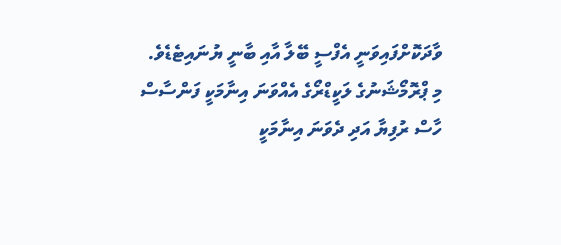ވާދަކޮށްފައިވަނީ އެފްސީ ބޭލާ އާއި ބާނީ ޔުނައިޓެޑެވެ.
މި ޕްރޮމޯޝަނުގެ ލަކީޑްރޯގެ އެއްވަނަ އިނާމަކީ ފަންސާސް ހާސް ރުފިޔާ އަދި ދެވަނަ އިނާމަކީ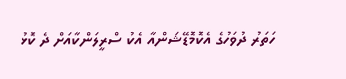ހަތަރު ދުވަހުގެ އެކޮމޮޑޭޝަންއާ އެކު ސްރީލަންކާއަށް ދެ ކޮޅު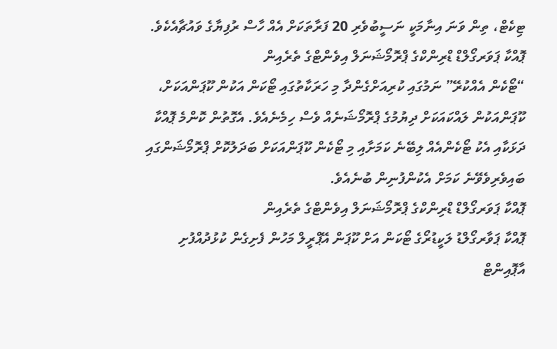ޓިކެޓް، ތިން ވަނަ އިނާމަކީ ނަސީބުވެރި 20 ފަރާތަކަށް އެއް ހާސް ރުފިޔާގެ ވައުޗާއެކެވެ.
ޕޮއްކާ ޕަވަރގޯލްޑް ޑްރިންކްގެ ޕްރޮމޯޝަނަލް އިވެންޓްގެ ތެރެއިން
“ޓޯކެން އެއްކުރޭ” ނަމުގައި ކުރިއަށްގެންދާ މި ހަރަކާތުގައި ޓޯކަން އަކުން ކޫޕަންއަކަށް، ކޫޕަންއަކުން ލައްކައަކަށް ދިޔުމުގެ ޕްރޮމޯޝަނެއް ވެސް ހިމެނެއެވެ. އެގޮތުން ކޮންމެ ޕޮއްކާ ދަޅަކާއި އެކު ޓޯކެންއެއް ލިބޭނެ ކަމަށާއި މި ޓޯކެން ކޫޕަންއަކަށް ބަދަލުކޮށް ޕްރޮމޯޝަންގައި ބައިވެރިވެވޭނެ ކަމަށް އެކުންފުނިން ބުނެއެވެ.
ޕޮއްކާ ޕަވަރގޯލްޑް ޑްރިންކްގެ ޕްރޮމޯޝަނަލް އިވެންޓްގެ ތެރެއިން
ޕޮއްކާ ޕަވާރގޯލްޑު ލަކީޑުރޯގެ ޓޯކަން އަށް ކޫޕަން އޭޕްރީލް މަހުން ފެށިގެން ކުޅުދުއްފުށި އާޕޮއިންޓް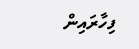ފިހާރައިން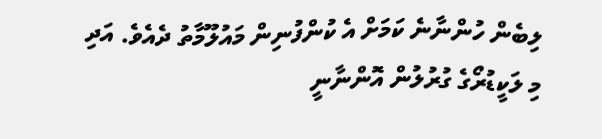ލިބެން ހުންނާނެ ކަމަށް އެ ކުންފުނިން މައުލޫމާތު ދެއެވެ. އަދި މި ލަކީޑުރޯގެ ގުރުލުން އޮންނާނީ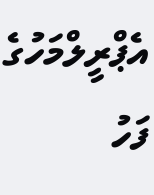އެޕްރީލްމަހުގެ ފަހު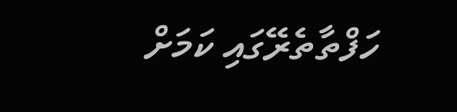ހަފްތާތެރޭގައި ކަމަށް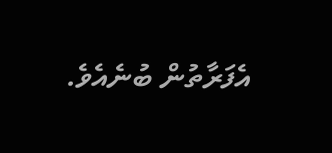އެފަރާތުން ބުނެއެވެ.